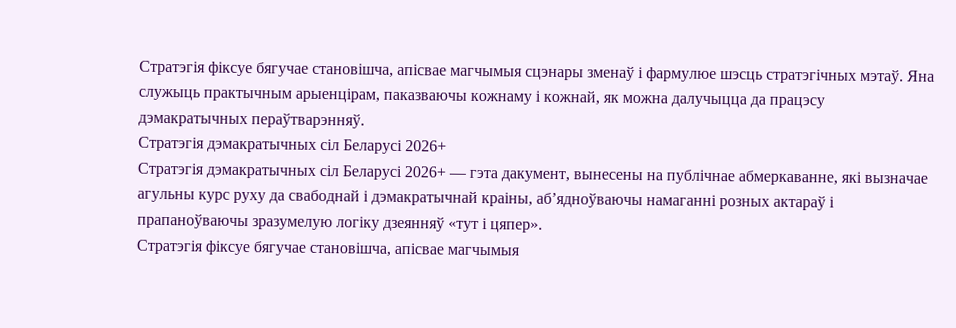Стратэгія фіксуе бягучае становішча, апісвае магчымыя сцэнары зменаў і фармулюе шэсць стратэгічных мэтаў. Яна служыць практычным арыенцірам, паказваючы кожнаму і кожнай, як можна далучыцца да працэсу дэмакратычных пераўтварэнняў.
Стратэгія дэмакратычных сіл Беларусі 2026+
Стратэгія дэмакратычных сіл Беларусі 2026+ — гэта дакумент, вынесены на публічнае абмеркаванне, які вызначае агульны курс руху да свабоднай і дэмакратычнай краіны, аб’ядноўваючы намаганні розных актараў і прапаноўваючы зразумелую логіку дзеянняў «тут і цяпер».
Стратэгія фіксуе бягучае становішча, апісвае магчымыя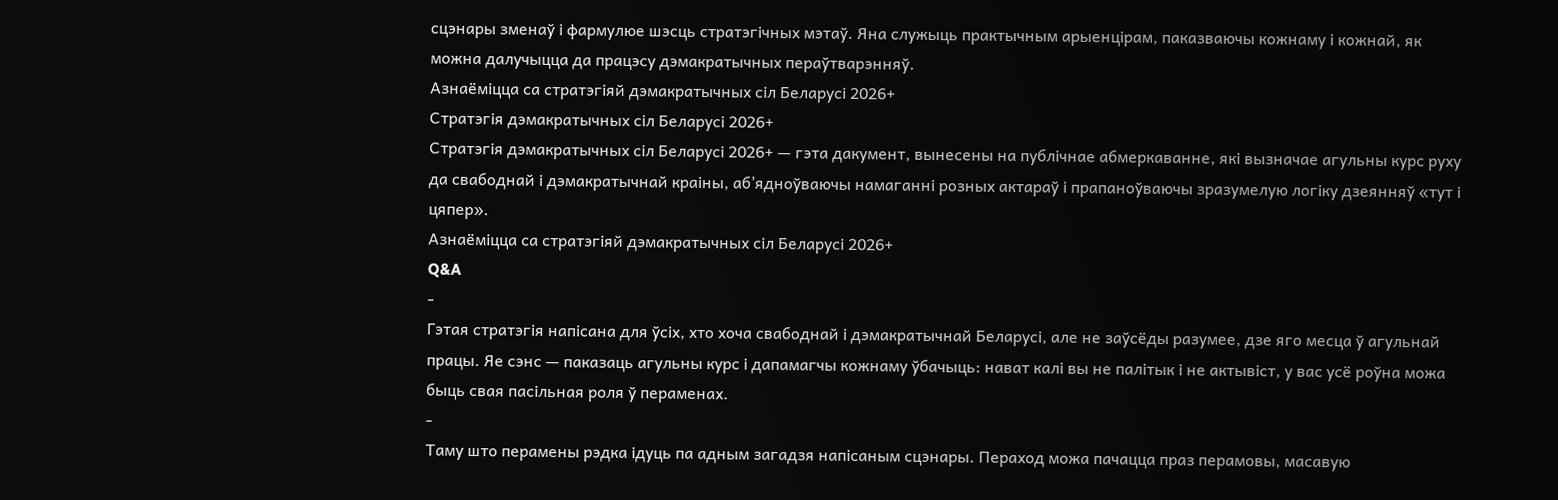сцэнары зменаў і фармулюе шэсць стратэгічных мэтаў. Яна служыць практычным арыенцірам, паказваючы кожнаму і кожнай, як можна далучыцца да працэсу дэмакратычных пераўтварэнняў.
Азнаёміцца са стратэгіяй дэмакратычных сіл Беларусі 2026+
Стратэгія дэмакратычных сіл Беларусі 2026+
Стратэгія дэмакратычных сіл Беларусі 2026+ — гэта дакумент, вынесены на публічнае абмеркаванне, які вызначае агульны курс руху да свабоднай і дэмакратычнай краіны, аб’ядноўваючы намаганні розных актараў і прапаноўваючы зразумелую логіку дзеянняў «тут і цяпер».
Азнаёміцца са стратэгіяй дэмакратычных сіл Беларусі 2026+
Q&A
-
Гэтая стратэгія напісана для ўсіх, хто хоча свабоднай і дэмакратычнай Беларусі, але не заўсёды разумее, дзе яго месца ў агульнай працы. Яе сэнс — паказаць агульны курс і дапамагчы кожнаму ўбачыць: нават калі вы не палітык і не актывіст, у вас усё роўна можа быць свая пасільная роля ў пераменах.
-
Таму што перамены рэдка ідуць па адным загадзя напісаным сцэнары. Пераход можа пачацца праз перамовы, масавую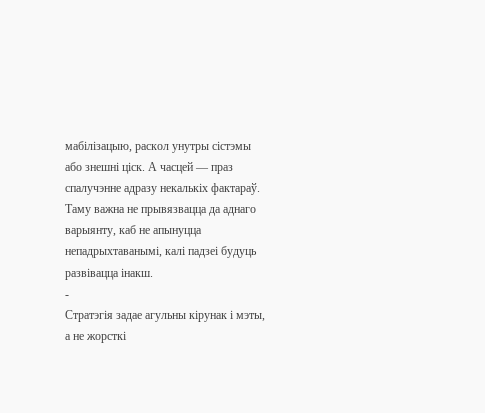мабілізацыю, раскол унутры сістэмы або знешні ціск. А часцей — праз спалучэнне адразу некалькіх фактараў. Таму важна не прывязвацца да аднаго варыянту, каб не апынуцца непадрыхтаванымі, калі падзеі будуць развівацца інакш.
-
Стратэгія задае агульны кірунак і мэты, а не жорсткі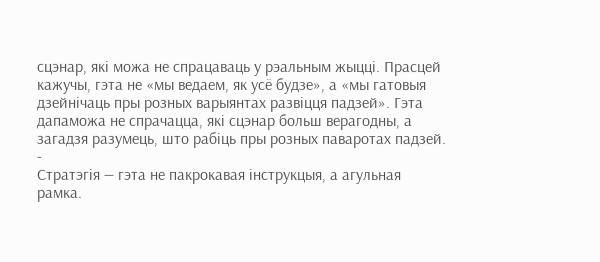сцэнар, які можа не спрацаваць у рэальным жыцці. Прасцей кажучы, гэта не «мы ведаем, як усё будзе», а «мы гатовыя дзейнічаць пры розных варыянтах развіцця падзей». Гэта дапаможа не спрачацца, які сцэнар больш верагодны, а загадзя разумець, што рабіць пры розных паваротах падзей.
-
Стратэгія — гэта не пакрокавая інструкцыя, а агульная рамка.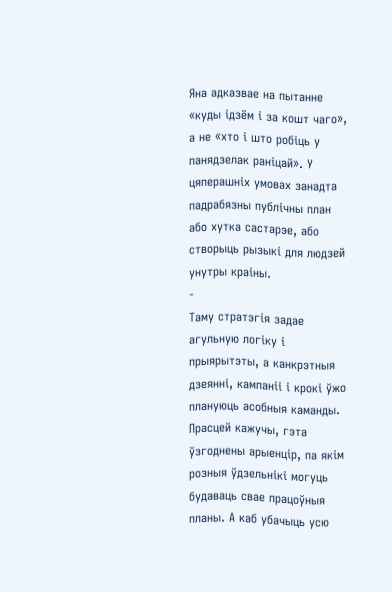Яна адказвае на пытанне «куды ідзём і за кошт чаго», а не «хто і што робіць у панядзелак раніцай». У цяперашніх умовах занадта падрабязны публічны план або хутка састарэе, або створыць рызыкі для людзей унутры краіны.
-
Таму стратэгія задае агульную логіку і прыярытэты, а канкрэтныя дзеянні, кампаніі і крокі ўжо плануюць асобныя каманды. Прасцей кажучы, гэта ўзгоднены арыенцір, па якім розныя ўдзельнікі могуць будаваць свае працоўныя планы. А каб убачыць усю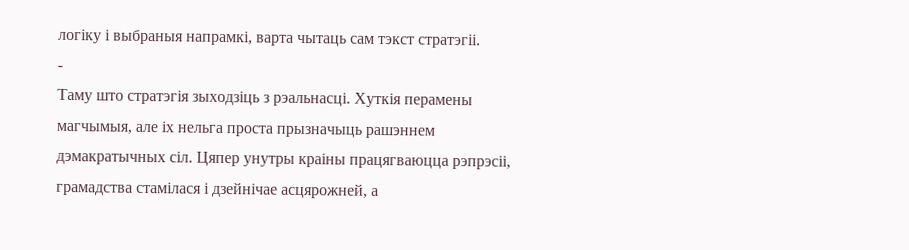логіку і выбраныя напрамкі, варта чытаць сам тэкст стратэгіі.
-
Таму што стратэгія зыходзіць з рэальнасці. Хуткія перамены магчымыя, але іх нельга проста прызначыць рашэннем дэмакратычных сіл. Цяпер унутры краіны працягваюцца рэпрэсіі, грамадства стамілася і дзейнічае асцярожней, а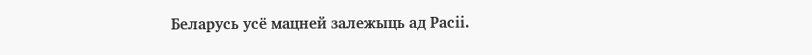Беларусь усё мацней залежыць ад Расіі.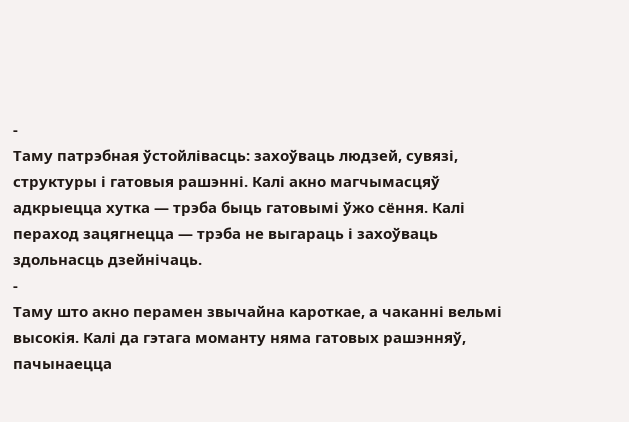-
Таму патрэбная ўстойлівасць: захоўваць людзей, сувязі, структуры і гатовыя рашэнні. Калі акно магчымасцяў адкрыецца хутка — трэба быць гатовымі ўжо сёння. Калі пераход зацягнецца — трэба не выгараць і захоўваць здольнасць дзейнічаць.
-
Таму што акно перамен звычайна кароткае, а чаканні вельмі высокія. Калі да гэтага моманту няма гатовых рашэнняў, пачынаецца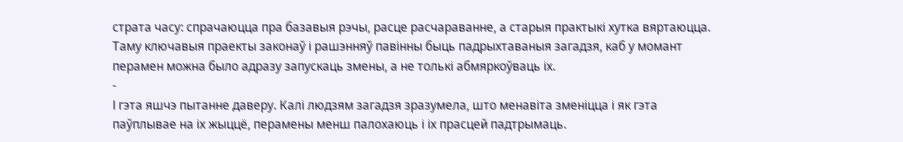страта часу: спрачаюцца пра базавыя рэчы, расце расчараванне, а старыя практыкі хутка вяртаюцца. Таму ключавыя праекты законаў і рашэнняў павінны быць падрыхтаваныя загадзя, каб у момант перамен можна было адразу запускаць змены, а не толькі абмяркоўваць іх.
-
І гэта яшчэ пытанне даверу. Калі людзям загадзя зразумела, што менавіта зменіцца і як гэта паўплывае на іх жыццё, перамены менш палохаюць і іх прасцей падтрымаць.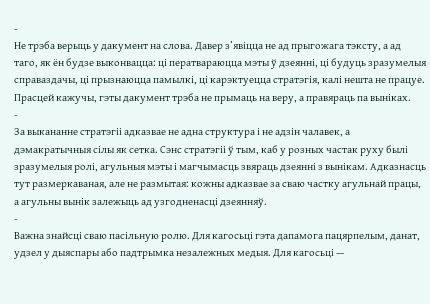-
Не трэба верыць у дакумент на слова. Давер з’явіцца не ад прыгожага тэксту, а ад таго, як ён будзе выконвацца: ці ператвараюцца мэты ў дзеянні, ці будуць зразумелыя справаздачы, ці прызнаюцца памылкі, ці карэктуецца стратэгія, калі нешта не працуе. Прасцей кажучы, гэты дакумент трэба не прымаць на веру, а правяраць па выніках.
-
За выкананне стратэгіі адказвае не адна структура і не адзін чалавек, а дэмакратычныя сілы як сетка. Сэнс стратэгіі ў тым, каб у розных частак руху былі зразумелыя ролі, агульныя мэты і магчымасць звяраць дзеянні з вынікам. Адказнасць тут размеркаваная, але не размытая: кожны адказвае за сваю частку агульнай працы, а агульны вынік залежыць ад узгодненасці дзеянняў.
-
Важна знайсці сваю пасільную ролю. Для кагосьці гэта дапамога пацярпелым, данат, удзел у дыяспары або падтрымка незалежных медыя. Для кагосьці —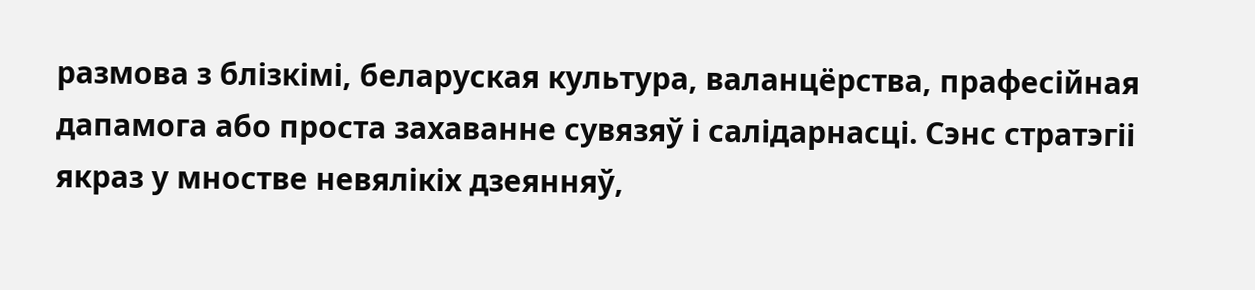размова з блізкімі, беларуская культура, валанцёрства, прафесійная дапамога або проста захаванне сувязяў і салідарнасці. Сэнс стратэгіі якраз у мностве невялікіх дзеянняў,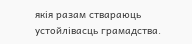якія разам ствараюць устойлівасць грамадства.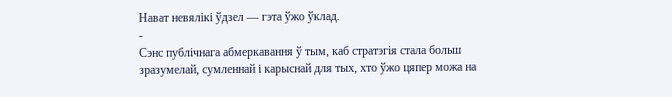Нават невялікі ўдзел — гэта ўжо ўклад.
-
Сэнс публічнага абмеркавання ў тым, каб стратэгія стала больш зразумелай, сумленнай і карыснай для тых, хто ўжо цяпер можа на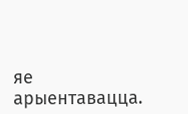яе арыентавацца.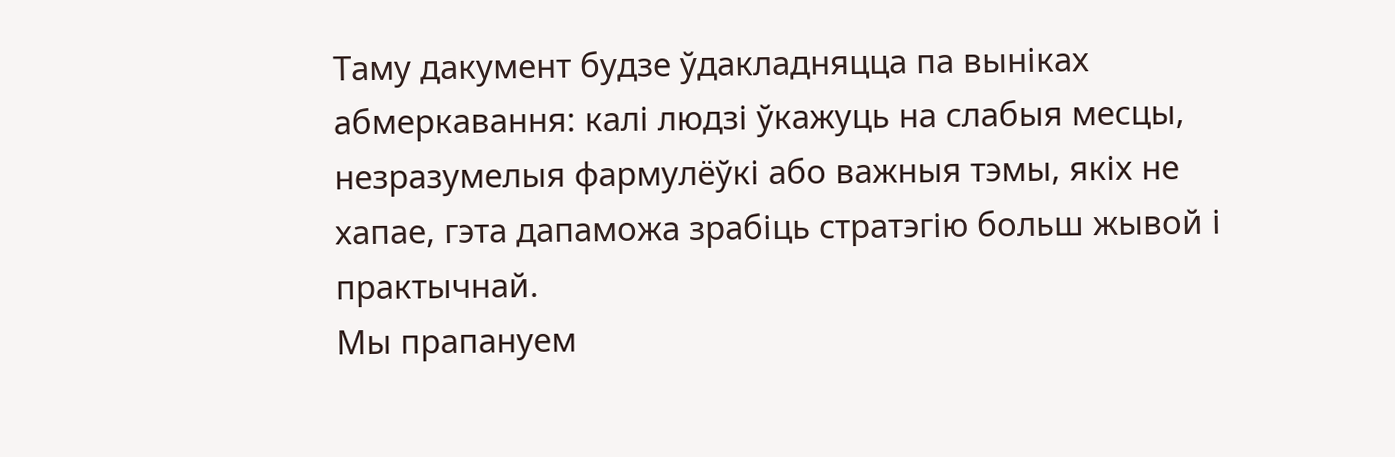Таму дакумент будзе ўдакладняцца па выніках абмеркавання: калі людзі ўкажуць на слабыя месцы, незразумелыя фармулёўкі або важныя тэмы, якіх не хапае, гэта дапаможа зрабіць стратэгію больш жывой і практычнай.
Мы прапануем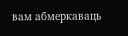вам абмеркаваць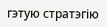гэтую стратэгію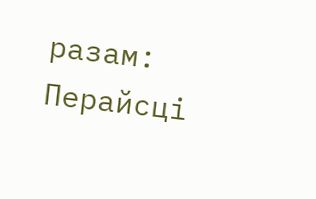разам:
Перайсці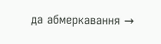да абмеркавання →